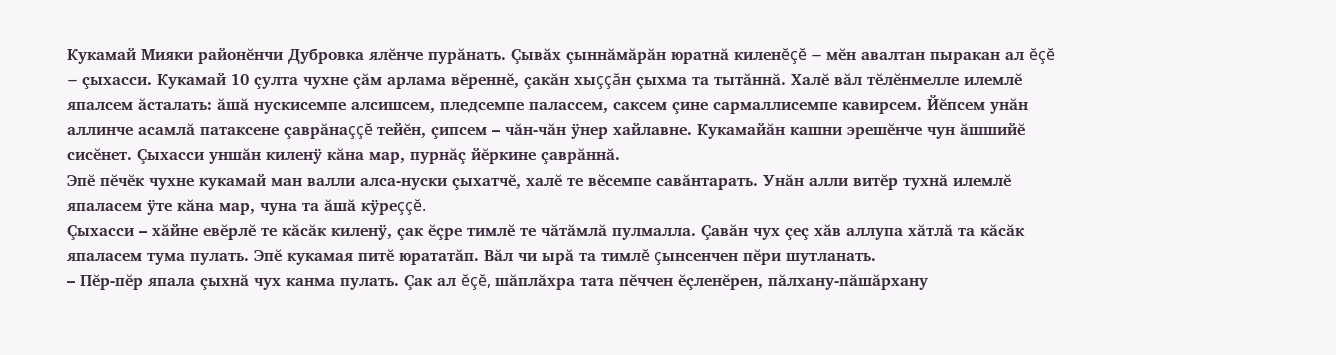Кукамай Мияки районĕнчи Дубровка ялĕнче пурăнать. Çывăх çыннăмăрăн юратнă киленĕçĕ – мĕн авалтан пыракан ал ĕçĕ – çыхасси. Кукамай 10 çулта чухне çăм арлама вĕреннĕ, çакăн хыççăн çыхма та тытăннă. Халĕ вăл тĕлĕнмелле илемлĕ япалсем ăсталать: ăшă нускисемпе алсишсем, пледсемпе палассем, саксем çине сармаллисемпе кавирсем. Йĕпсем унăн аллинче асамлă патаксене çаврăнаççĕ тейĕн, çипсем – чăн-чăн ÿнер хайлавне. Кукамайăн кашни эрешĕнче чун ăшшийĕ сисĕнет. Çыхасси уншăн киленÿ кăна мар, пурнăç йĕркине çаврăннă.
Эпĕ пĕчĕк чухне кукамай ман валли алса-нуски çыхатчĕ, халĕ те вĕсемпе савăнтарать. Унăн алли витĕр тухнă илемлĕ япаласем ÿте кăна мар, чуна та ăшă кÿреççĕ.
Çыхасси – хăйне евĕрлĕ те кăсăк киленÿ, çак ĕçре тимлĕ те чăтăмлă пулмалла. Çавăн чух çеç хăв аллупа хăтлă та кăсăк япаласем тума пулать. Эпĕ кукамая питĕ юрататăп. Вăл чи ырă та тимлĕ çынсенчен пĕри шутланать.
– Пĕр-пĕр япала çыхнă чух канма пулать. Çак ал ĕçĕ, шăплăхра тата пĕччен ĕçленĕрен, пăлхану-пăшăрхану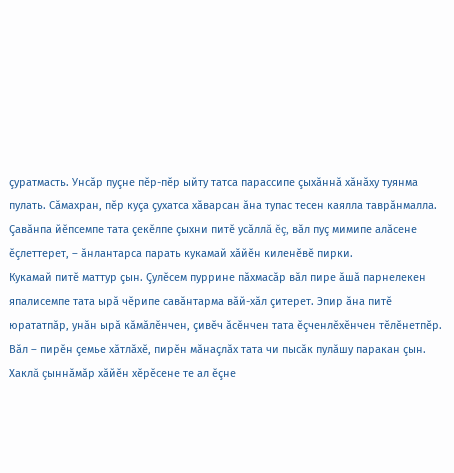çуратмасть. Унсăр пуçне пĕр-пĕр ыйту татса парассипе çыхăннă хăнăху туянма пулать. Сăмахран, пĕр куçа çухатса хăварсан ăна тупас тесен каялла таврăнмалла. Çавăнпа йĕпсемпе тата çекĕлпе çыхни питĕ усăллă ĕç, вăл пуç мимипе алăсене ĕçлеттерет, – ăнлантарса парать кукамай хăйĕн киленĕвĕ пирки.
Кукамай питĕ маттур çын. Çулĕсем пуррине пăхмасăр вăл пире ăшă парнелекен япалисемпе тата ырă чĕрипе савăнтарма вăй-хăл çитерет. Эпир ăна питĕ юрататпăр, унăн ырă кăмăлĕнчен, çивĕч ăсĕнчен тата ĕçченлĕхĕнчен тĕлĕнетпĕр. Вăл – пирĕн çемье хăтлăхĕ, пирĕн мăнаçлăх тата чи пысăк пулăшу паракан çын. Хаклă çыннăмăр хăйĕн хĕрĕсене те ал ĕçне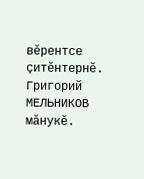вĕрентсе çитĕнтернĕ.
Григорий МЕЛЬНИКОВ мăнукĕ.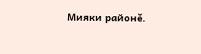Мияки районĕ.